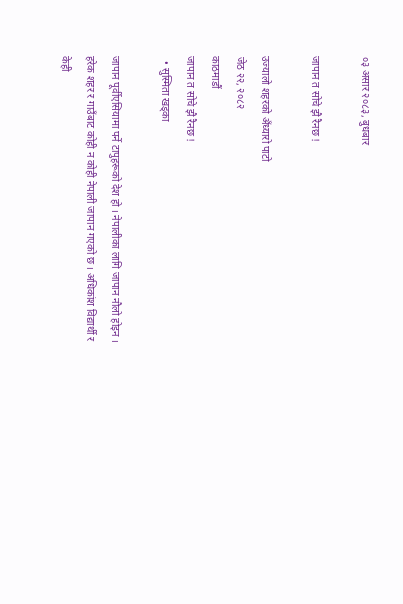०३ असार २०८३, बुधबार

जापान त सोचे झै रैनछ !

उज्यालो शहरको अँध्यारो पाटो
जेठ २२, २०८२
काठमाडौं
जापान त सोचे झै रैनछ !
  • सुस्मिता खड्का

जापान पूर्वीएसियामा पर्ने टापुहरूको देश हो । नेपालीका लागि जापान नौलो होइन । हरेक शहर र गाउँबाट कोही न कोही नेपाली जापान गएको छ । अधिकांश विद्यार्थी र केही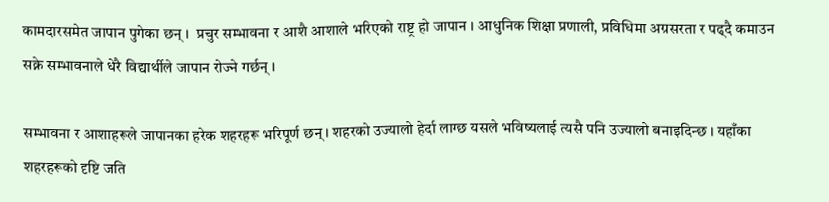कामदारसमेत जापान पुगेका छन् ।  प्रचुर सम्भावना र आशै आशाले भरिएको राष्ट्र हो जापान । आधुनिक शिक्षा प्रणाली, प्रविधिमा अग्रसरता र पढ्दै कमाउन सक्ने सम्भावनाले धेरै विद्यार्थीले जापान रोज्ने गर्छन् ।

सम्भावना र आशाहरूले जापानका हरेक शहरहरू भरिपूर्ण छन् । शहरको उज्यालो हेर्दा लाग्छ यसले भविष्यलाई त्यसै पनि उज्यालो बनाइदिन्छ । यहाँका शहरहरूको दृष्टि जति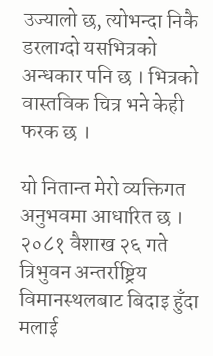उज्यालो छ, त्योभन्दा निकै डरलाग्दो यसभित्रको अन्धकार पनि छ । भित्रको वास्तविक चित्र भने केही फरक छ ।

यो नितान्त मेरो व्यक्तिगत अनुभवमा आधारित छ ।  २०८१ वैशाख २६ गते त्रिभुवन अन्तर्राष्ट्रिय विमानस्थलबाट बिदाइ हुँदा मलाई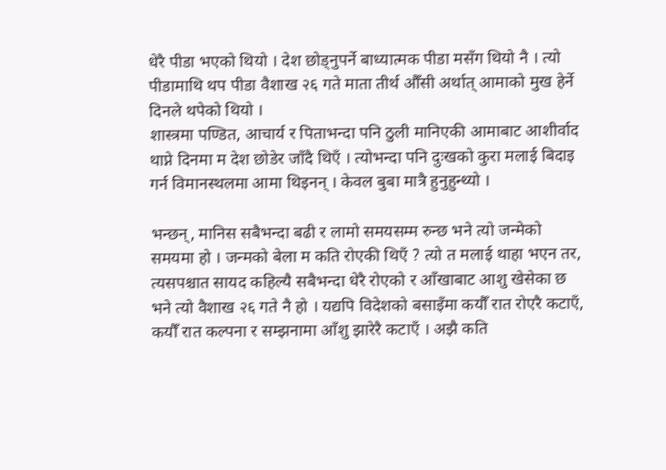धेरै पीडा भएको थियो । देश छोड्नुपर्ने बाध्यात्मक पीडा मसँग थियो नै । त्यो पीडामाथि थप पीडा वैशाख २६ गते माता तीर्थ औँसी अर्थात् आमाको मुख हेर्ने दिनले थपेको थियो ।
शास्त्रमा पण्डित, आचार्य र पिताभन्दा पनि ठुली मानिएकी आमाबाट आशीर्वाद थाप्ने दिनमा म देश छोडेर जाँदै थिएँ । त्योभन्दा पनि दुःखको कुरा मलाई बिदाइ गर्न विमानस्थलमा आमा थिइनन् । केवल बुबा मात्रै हुनुहुन्थ्यो ।

भन्छन्, मानिस सबैभन्दा बढी र लामो समयसम्म रुन्छ भने त्यो जन्मेको समयमा हो । जन्मको बेला म कति रोएकी थिएँ ? त्यो त मलाई थाहा भएन तर, त्यसपश्चात सायद कहिल्यै सबैभन्दा धेरै रोएको र आँखाबाट आशु खेसेका छ भने त्यो वैशाख २६ गते नै हो । यद्यपि विदेशको बसाइँमा कयौँ रात रोएरै कटाएँ, कयौँ रात कल्पना र सम्झनामा आँशु झारेरै कटाएँ । अझै कति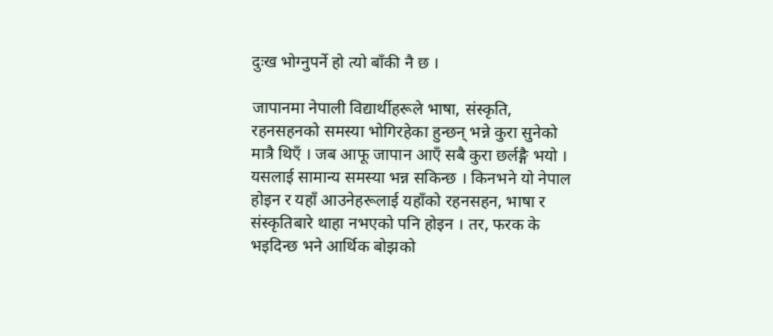दुःख भोग्नुपर्ने हो त्यो बाँकी नै छ ।

जापानमा नेपाली विद्यार्थीहरूले भाषा, संस्कृति, रहनसहनको समस्या भोगिरहेका हुन्छन् भन्ने कुरा सुनेको मात्रै थिएँ । जब आफू जापान आएँ सबै कुरा छर्लङ्गै भयो । यसलाई सामान्य समस्या भन्न सकिन्छ । किनभने यो नेपाल होइन र यहाँ आउनेहरूलाई यहाँको रहनसहन, भाषा र संस्कृतिबारे थाहा नभएको पनि होइन । तर, फरक के भइदिन्छ भने आर्थिक बोझको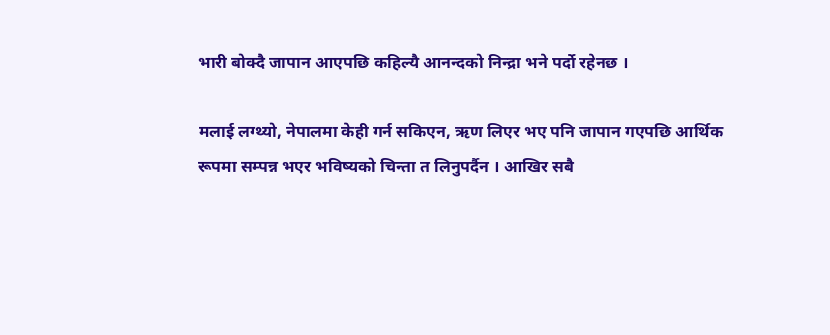भारी बोक्दै जापान आएपछि कहिल्यै आनन्दको निन्द्रा भने पर्दो रहेनछ ।

मलाई लग्थ्यो, नेपालमा केही गर्न सकिएन, ऋण लिएर भए पनि जापान गएपछि आर्थिक रूपमा सम्पन्न भएर भविष्यको चिन्ता त लिनुपर्दैन । आखिर सबै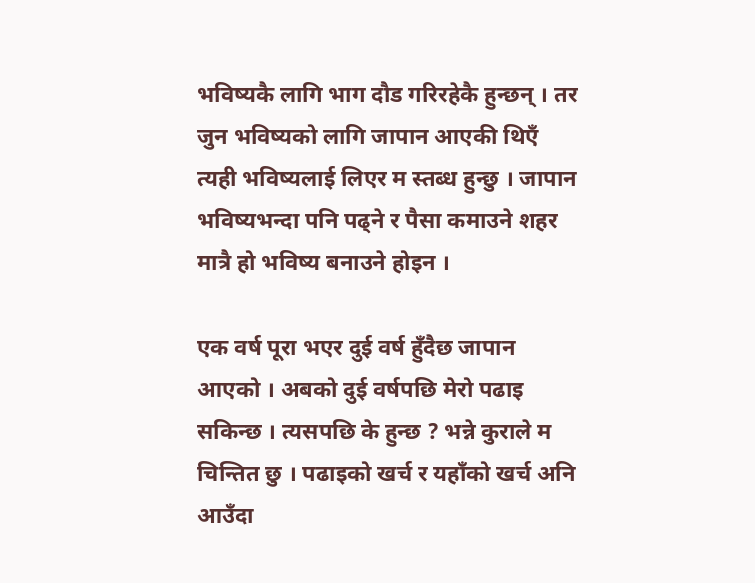भविष्यकै लागि भाग दौड गरिरहेकै हुन्छन् । तर जुन भविष्यको लागि जापान आएकी थिएँ त्यही भविष्यलाई लिएर म स्तब्ध हुन्छु । जापान भविष्यभन्दा पनि पढ्ने र पैसा कमाउने शहर मात्रै हो भविष्य बनाउने होइन ।

एक वर्ष पूरा भएर दुई वर्ष हुँदैछ जापान आएको । अबको दुई वर्षपछि मेरो पढाइ सकिन्छ । त्यसपछि के हुन्छ ? भन्ने कुराले म चिन्तित छु । पढाइको खर्च र यहाँको खर्च अनि आउँदा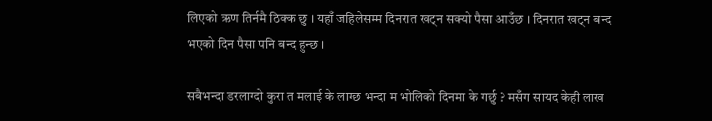लिएको ऋण तिर्नमै ठिक्क छु । यहाँ जहिलेसम्म दिनरात खट्न सक्यो पैसा आउँछ । दिनरात खट्न बन्द भएको दिन पैसा पनि बन्द हुन्छ ।

सबैभन्दा डरलाग्दो कुरा त मलाई के लाग्छ भन्दा म भोलिको दिनमा के गर्छु ? मसँग सायद केही लाख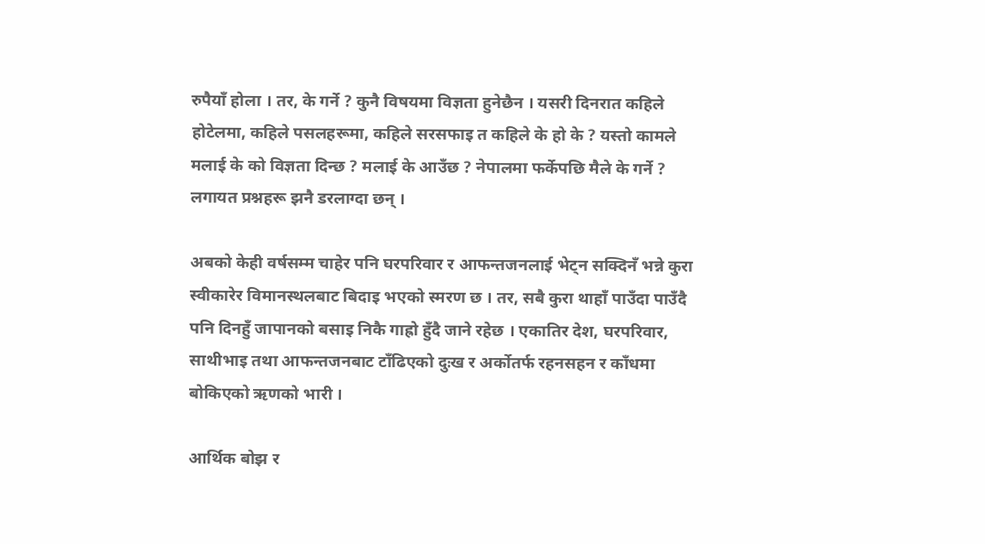रुपैयाँ होला । तर, के गर्ने ? कुनै विषयमा विज्ञता हुनेछैन । यसरी दिनरात कहिले होटेलमा, कहिले पसलहरूमा, कहिले सरसफाइ त कहिले के हो के ? यस्तो कामले मलाई के को विज्ञता दिन्छ ? मलाई के आउँछ ? नेपालमा फर्केपछि मैले के गर्ने ? लगायत प्रश्नहरू झनै डरलाग्दा छन् ।

अबको केही वर्षसम्म चाहेर पनि घरपरिवार र आफन्तजनलाई भेट्न सक्दिनँ भन्ने कुरा स्वीकारेर विमानस्थलबाट बिदाइ भएको स्मरण छ । तर, सबै कुरा थाहाँ पाउँदा पाउँदै पनि दिनहुँ जापानको बसाइ निकै गाह्रो हुँदै जाने रहेछ । एकातिर देश, घरपरिवार, साथीभाइ तथा आफन्तजनबाट टाँढिएको दुःख र अर्कोतर्फ रहनसहन र काँधमा बोकिएको ऋणको भारी ।

आर्थिक बोझ र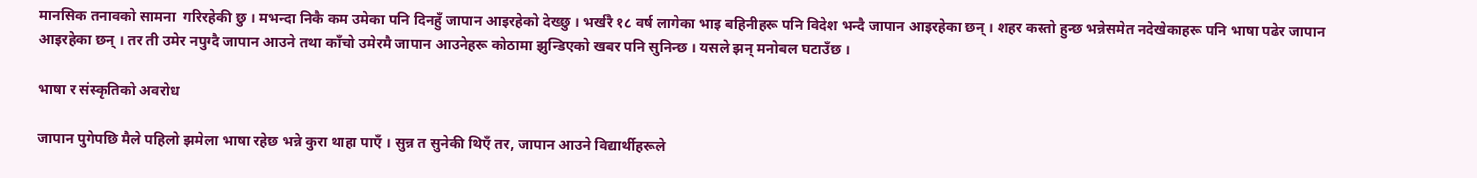मानसिक तनावको सामना  गरिरहेकी छु । मभन्दा निकै कम उमेका पनि दिनहुँ जापान आइरहेको देख्छु । भर्खरै १८ वर्ष लागेका भाइ बहिनीहरू पनि विदेश भन्दै जापान आइरहेका छन् । शहर कस्तो हुन्छ भन्नेसमेत नदेखेकाहरू पनि भाषा पढेर जापान आइरहेका छन् । तर ती उमेर नपुग्दै जापान आउने तथा काँचो उमेरमै जापान आउनेहरू कोठामा झुन्डिएको खबर पनि सुनिन्छ । यसले झन् मनोबल घटाउँछ ।

भाषा र संस्कृतिको अवरोध

जापान पुगेपछि मैले पहिलो झमेला भाषा रहेछ भन्ने कुरा थाहा पाएँ । सुन्न त सुनेकी थिएँ तर, जापान आउने विद्यार्थीहरूले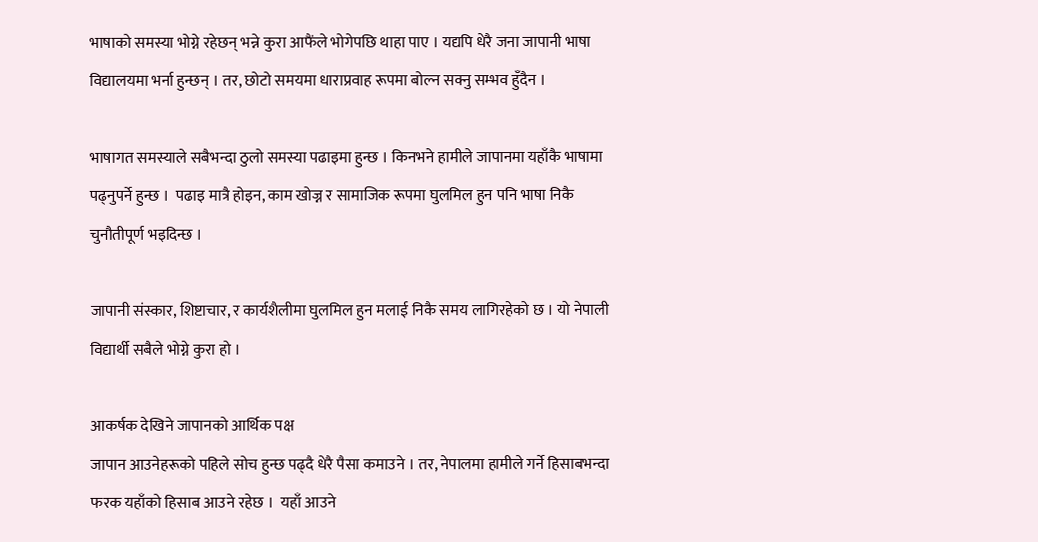भाषाको समस्या भोग्ने रहेछन् भन्ने कुरा आफैंले भोगेपछि थाहा पाए । यद्यपि धेरै जना जापानी भाषा विद्यालयमा भर्ना हुन्छन् । तर, छोटो समयमा धाराप्रवाह रूपमा बोल्न सक्नु सम्भव हुँदैन ।

भाषागत समस्याले सबैभन्दा ठुलो समस्या पढाइमा हुन्छ । किनभने हामीले जापानमा यहाँकै भाषामा पढ्नुपर्ने हुन्छ ।  पढाइ मात्रै होइन, काम खोज्न र सामाजिक रूपमा घुलमिल हुन पनि भाषा निकै चुनौतीपूर्ण भइदिन्छ ।

जापानी संस्कार, शिष्टाचार, र कार्यशैलीमा घुलमिल हुन मलाई निकै समय लागिरहेको छ । यो नेपाली विद्यार्थी सबैले भोग्ने कुरा हो ।

आकर्षक देखिने जापानको आर्थिक पक्ष
जापान आउनेहरूको पहिले सोच हुन्छ पढ्दै धेरै पैसा कमाउने । तर, नेपालमा हामीले गर्ने हिसाबभन्दा फरक यहाँको हिसाब आउने रहेछ ।  यहाँ आउने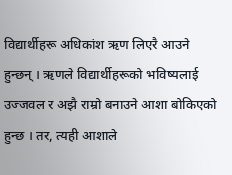विद्यार्थीहरू अधिकांश ऋण लिएरै आउने हुन्छन् । ऋणले विद्यार्थीहरूको भविष्यलाई उज्जवल र अझै राम्रो बनाउने आशा बोकिएको हुन्छ । तर, त्यही आशाले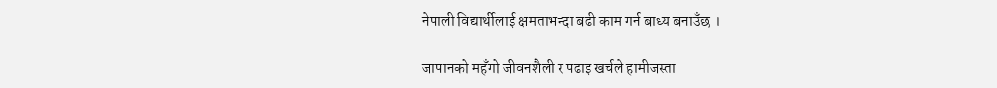नेपाली विद्यार्थीलाई क्षमताभन्दा बढी काम गर्न बाध्य बनाउँछ ।

जापानको महँगो जीवनशैली र पढाइ खर्चले हामीजस्ता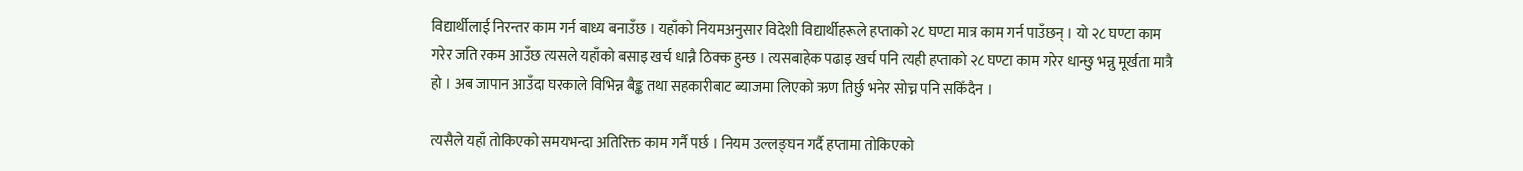विद्यार्थीलाई निरन्तर काम गर्न बाध्य बनाउँछ । यहाँको नियमअनुसार विदेशी विद्यार्थीहरूले हप्ताको २८ घण्टा मात्र काम गर्न पाउँछन् । यो २८ घण्टा काम गरेर जति रकम आउँछ त्यसले यहाँको बसाइ खर्च धान्नै ठिक्क हुन्छ । त्यसबाहेक पढाइ खर्च पनि त्यही हप्ताको २८ घण्टा काम गरेर धान्छु भन्नु मूर्खता मात्रै हो । अब जापान आउँदा घरकाले विभिन्न बैङ्क तथा सहकारीबाट ब्याजमा लिएको ऋण तिर्छु भनेर सोच्न पनि सकिँदैन ।

त्यसैले यहाँ तोकिएको समयभन्दा अतिरिक्त काम गर्नै पर्छ । नियम उल्लङ्घन गर्दै हप्तामा तोकिएको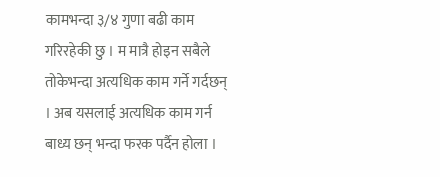कामभन्दा ३/४ गुणा बढी काम गरिरहेकी छु । म मात्रै होइन सबैले तोकेभन्दा अत्यधिक काम गर्ने गर्दछन् । अब यसलाई अत्यधिक काम गर्न बाध्य छन् भन्दा फरक पर्दैन होला ।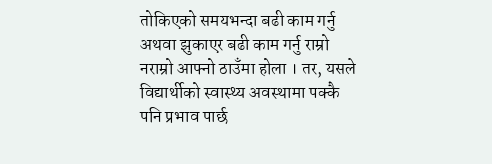तोकिएको समयभन्दा बढी काम गर्नु अथवा झुकाएर बढी काम गर्नु राम्रो नराम्रो आफ्नो ठाउँमा होला । तर, यसले विद्यार्थीको स्वास्थ्य अवस्थामा पक्कै पनि प्रभाव पार्छ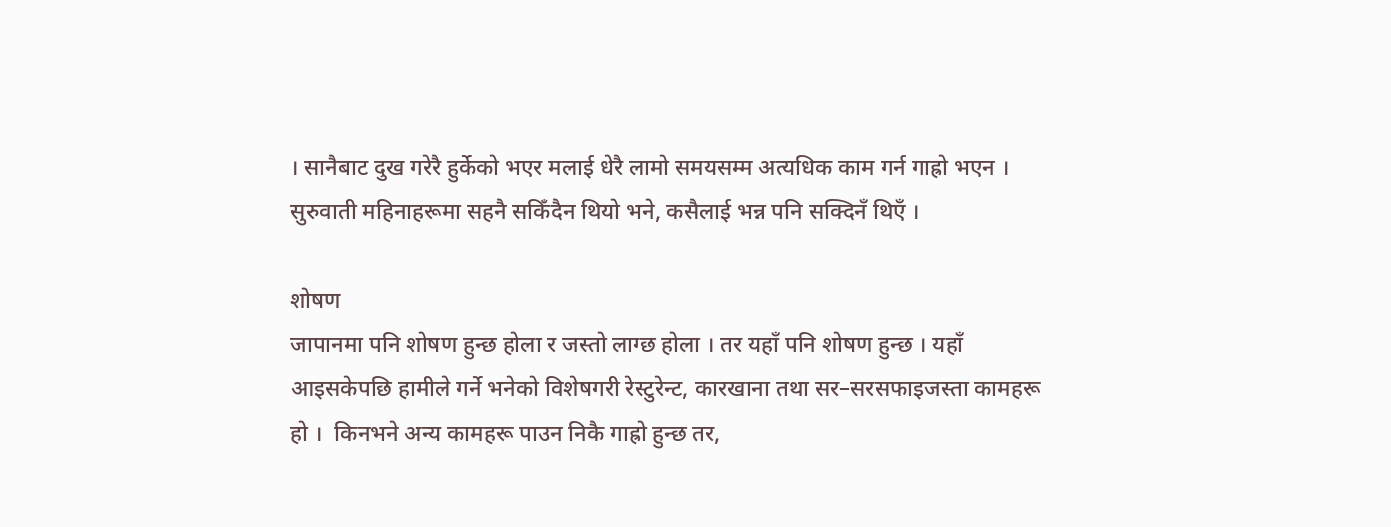। सानैबाट दुख गरेरै हुर्केको भएर मलाई धेरै लामो समयसम्म अत्यधिक काम गर्न गाह्रो भएन । सुरुवाती महिनाहरूमा सहनै सकिँदैन थियो भने, कसैलाई भन्न पनि सक्दिनँ थिएँ ।

शोषण
जापानमा पनि शोषण हुन्छ होला र जस्तो लाग्छ होला । तर यहाँ पनि शोषण हुन्छ । यहाँ आइसकेपछि हामीले गर्ने भनेको विशेषगरी रेस्टुरेन्ट, कारखाना तथा सर–सरसफाइजस्ता कामहरू हो ।  किनभने अन्य कामहरू पाउन निकै गाह्रो हुन्छ तर,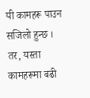यी कामहरू पाउन सजिलो हुन्छ । तर, यस्ता कामहरूमा बढी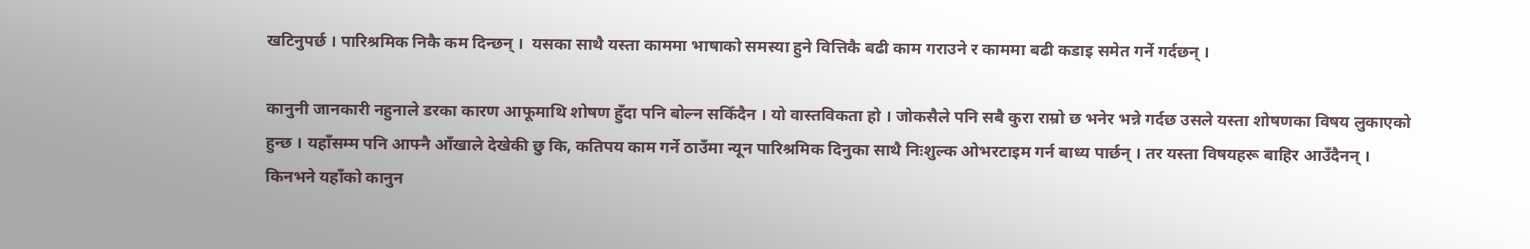खटिनुपर्छ । पारिश्रमिक निकै कम दिन्छन् ।  यसका साथै यस्ता काममा भाषाको समस्या हुने वित्तिकै बढी काम गराउने र काममा बढी कडाइ समेत गर्ने गर्दछन् ।

कानुनी जानकारी नहुनाले डरका कारण आफूमाथि शोषण हुँदा पनि बोल्न सकिँदैन । यो वास्तविकता हो । जोकसैले पनि सबै कुरा राम्रो छ भनेर भन्ने गर्दछ उसले यस्ता शोषणका विषय लुकाएको हुन्छ । यहाँसम्म पनि आफ्नै आँखाले देखेकी छु कि, कतिपय काम गर्ने ठाउँमा न्यून पारिश्रमिक दिनुका साथै निःशुल्क ओभरटाइम गर्न बाध्य पार्छन् । तर यस्ता विषयहरू बाहिर आउँदैनन् । किनभने यहाँको कानुन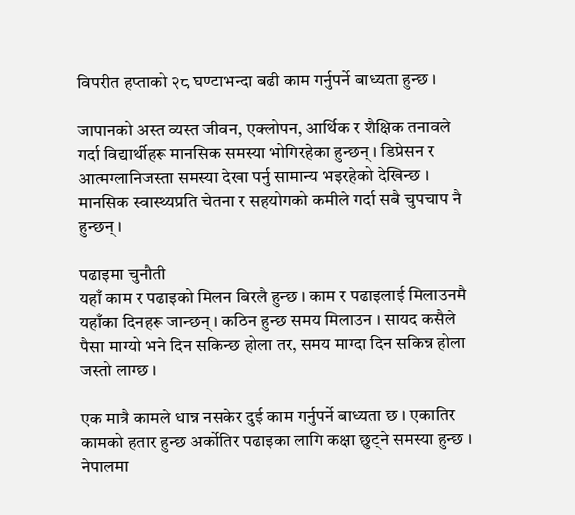विपरीत हप्ताको २८ घण्टाभन्दा बढी काम गर्नुपर्ने बाध्यता हुन्छ ।

जापानको अस्त व्यस्त जीवन, एक्लोपन, आर्थिक र शैक्षिक तनावले गर्दा विद्यार्थीहरू मानसिक समस्या भोगिरहेका हुन्छन् । डिप्रेसन र आत्मग्लानिजस्ता समस्या देखा पर्नु सामान्य भइरहेको देखिन्छ । मानसिक स्वास्थ्यप्रति चेतना र सहयोगको कमीले गर्दा सबै चुपचाप नै हुन्छन् ।

पढाइमा चुनौती
यहाँ काम र पढाइको मिलन बिरलै हुन्छ । काम र पढाइलाई मिलाउनमै यहाँका दिनहरू जान्छन् । कठिन हुन्छ समय मिलाउन । सायद कसैले पैसा माग्यो भने दिन सकिन्छ होला तर, समय माग्दा दिन सकिन्न होला जस्तो लाग्छ ।

एक मात्रै कामले धान्न नसकेर दुई काम गर्नुपर्ने बाध्यता छ । एकातिर कामको हतार हुन्छ अर्कोतिर पढाइका लागि कक्षा छुट्ने समस्या हुन्छ । नेपालमा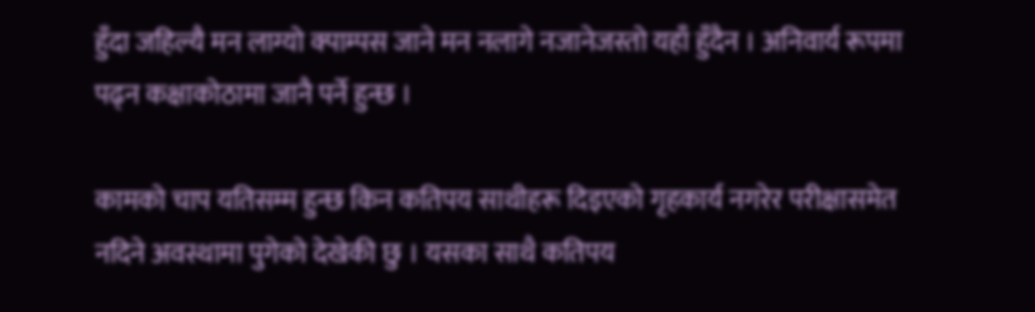हुँदा जहिल्यै मन लाग्यो क्पाम्पस जाने मन नलागे नजानेजस्तो यहाँ हुँदैन । अनिवार्य रूपमा पढ्न कक्षाकोठामा जानै पर्ने हुन्छ ।

कामको चाप यतिसम्म हुन्छ किन कतिपय साथीहरू दिइएको गृहकार्य नगरेर परीक्षासमेत नदिने अवस्थामा पुगेको देखेकी छु । यसका साथै कतिपय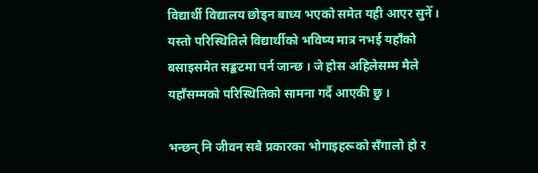विद्यार्थी विद्यालय छोड्न बाध्य भएको समेत यही आएर सुनेँ ।  यस्तो परिस्थितिले विद्यार्थीको भविष्य मात्र नभई यहाँको बसाइसमेत सङ्कटमा पर्न जान्छ । जे होस अहिलेसम्म मैले यहाँसम्मको परिस्थितिको सामना गर्दै आएकी छु ।

भन्छन् नि जीवन सबै प्रकारका भोगाइहरूको सँगालो हो र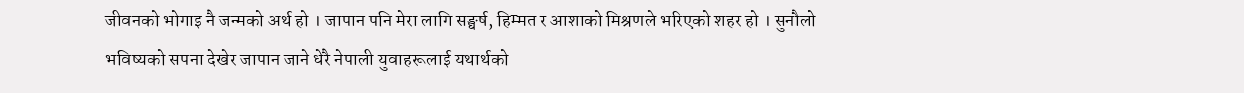जीवनको भोगाइ नै जन्मको अर्थ हो । जापान पनि मेरा लागि सङ्घर्ष, हिम्मत र आशाको मिश्रणले भरिएको शहर हो । सुनौलो भविष्यको सपना देखेर जापान जाने धेरै नेपाली युवाहरूलाई यथार्थको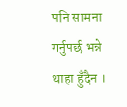पनि सामना गर्नुपर्छ भन्ने थाहा हुँदैन ।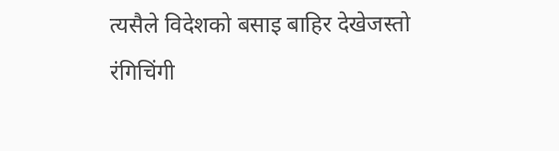त्यसैले विदेशको बसाइ बाहिर देखेजस्तो रंगिचिंगी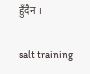हुँदैन ।

salt training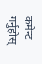कमेन्ट गर्नुहोस्